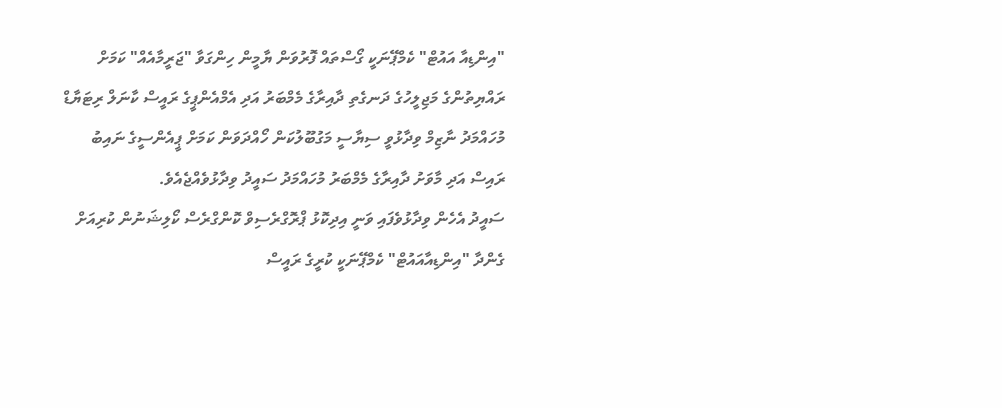"އިންޑިއާ އައުޓް" ކެމްޕޭނަކީ ގޯސްތައް ފޮރުވަން ޔާމީން ހިންގަވާ "ޖަރީމާއެއް" ކަމަށް ރައްޔިތުންގެ މަޖިލީހުގެ ދަނގެތި ދާއިރާގެ މެމްބަރު އަދި އެމްއެންޕީގެ ރައީސް ކާނަލް ރިޓަޔާޑް މުހައްމަދު ނާޒިމް ވިދާޅުވީ ސިޔާސީ މަގުބޫލުކަން ހޯއްދަވަން ކަމަށް ޕީއެންސީގެ ނައިބު ރައިސް އަދި މާވަށު ދާއިރާގެ މެމްބަރު މުހައްމަދު ސައީދު ވިދާޅުވެއްޖެއެވެ.
ސައީދު އެހެން ވިދާޅުވެފައި ވަނީ އިދިކޮޅު ޕްރޮގްރެސިވް ކޮންގްރެސް ކޯލިޝަނުން ކުރިއަށް ގެންދާ "އިންޑިއާއައުޓް" ކެމްޕޭނަކީ ކުރީގެ ރައީސް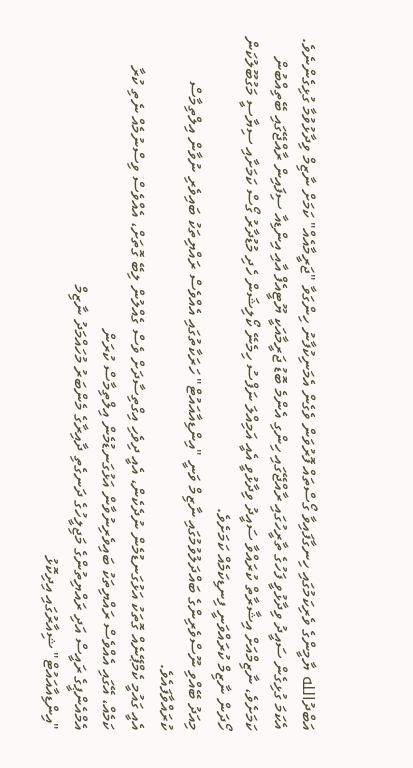އަބްދުالله ޔާމީންގެ ވެރިކަމުގައި ހިނގާފައިވާ ގޯސްތައް ފޮރުވަން ވެގެން އެމަނިކުފާނު ހިންގަވާ "ޖަރީމާއެއް" ކަމަށް ނާޒިމް ވިދާޅުވުމާ ގުޅިގެންނެވެ.
އެކަމަ ގުޅިގެން ސައީދު ވިދާޅުވީ ފަހުގެ ތާރީހުގައި ރާއްޖޭގައި ހިންގި އެންމެ ބޮޑު ޖަރީމާއަކީ ޔޫޓީއެފް އާއި އިންޑިއާ ސިފައިން ރާއްޖޭގައި ބޭތިއްބުން ކަމަށެވެ، ނާޒިމްއަށް އިޝާރާތް ކުރައްވާ ސައީދު ވިދާޅުވީ އެއީ އަމިއްލަ ނަފްސު ހިމެނޭ ކޯލިޝަން ހެދި މުޑުދާރު ގޯސް ކަމަށާއި ސިޔާސީ މަގުބޫލުކަން ހޯދަން ނާޒިމް ކުރައްވަނީ ފިނޑިކަމެއް ކަމަށެވެ.
މިއަދު ބޭއްވި ނޫސްވެރިންގެ ބައްދަލުވުމުގައި ނާޒިމް ވަނީ "އިންޑިއާއައުޓް" ހަރަކާތުގައި އެއްވެސް ރައްޔިތަކު ބައިވެރި ނުވާން އިލްތިމާސް ކުރައްވާފައެވެ.
އެއީ ގައުމީ ކެމްޕޭނެއް ގޮތަކު އަޅުގަނޑުމެން ނުދެކެން، އެއީ ދިވެހި އިގްތިސާދަށް ވެސް ގެއްލުން ލިބޭ ގޮތަށް، އެއްވެސް ވިސްނުމެއް ނެތި ކުރާ ކަމެއް، އޭގައި އެއްވެސް ރައްޔިތަކު ބައިވެރިނުވާން އަޅުގަނޑުމެން އިލްތިމާސް ކުރަން
އެމްއެންޕީގެ ރައީސް އަދި ރައްޔިތުންގެ މަޖިލީހުގެ ދަނގެތި ދާއިރާގެ މެންބަރު މުހައްމަދު ނާޒިމް
"އިންޑިއާއައުޓް" ޝިއާރުގައި އިދިކޮޅު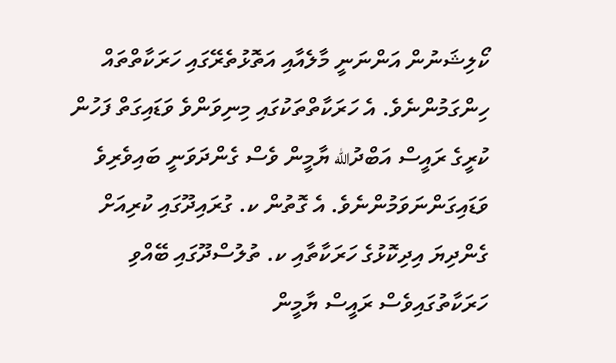ކޯލިޝަނުން އަންނަނީ މާލެއާއި އަތޮޅުތެރޭގައި ހަރަކާތްތައް ހިންގަމުންނެވެ. އެ ހަރަކާތްތަކުގައި މިނިވަންވެ ވަޑައިގަތް ފަހުން ކުރީގެ ރައީސް އަބްދުالله ޔާމީން ވެސް ގެންދަވަނީ ބައިވެރިވެ ވަޑައިގަންނަވަމުންނެވެ. އެ ގޮތުން ކ. ގުރައިދޫގައި ކުރިއަށް ގެންދިޔަ އިދިކޮޅުގެ ހަރަކާތާއި ކ. ތުލުސްދޫގައި ބޭއްވި ހަރަކާތުގައިވެސް ރައީސް ޔާމީން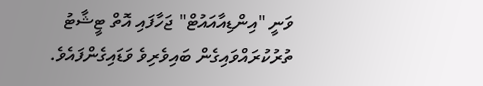ވަނީ "އިންޑިއާއައުޓް" ޖަހާފައި އޮތް ޓީޝާޓު ތުރުކުރައްވައިގެން ބައިވެރިވެ ވަޑައިގެންފައެވެ.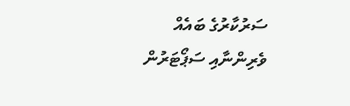ސަރުކާރުގެ ބައެއް ވެރިންނާއި ސަޕޯޓަރުން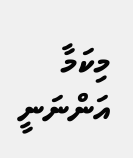މިކަމާ އަންނަނީ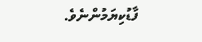ފާޑުކިޔަމުންނެވެ.